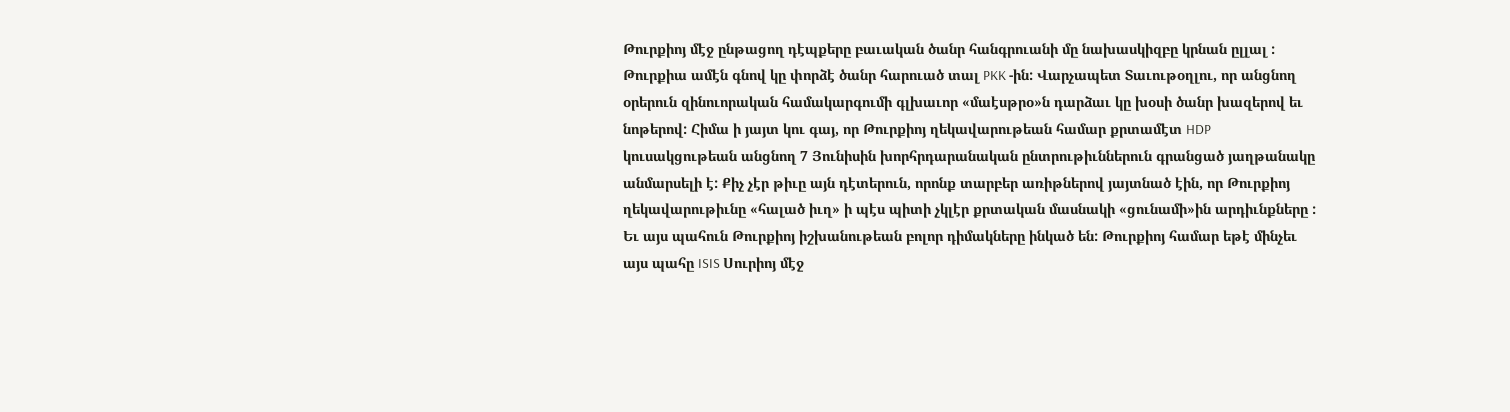Թուրքիոյ մէջ ընթացող դէպքերը բաւական ծանր հանգրուանի մը նախասկիզբը կրնան ըլլալ : Թուրքիա ամէն գնով կը փորձէ ծանր հարուած տալ PKK -ին: Վարչապետ Տաւութօղլու, որ անցնող օրերուն զինուորական համակարգումի գլխաւոր «մաէսթրօ»ն դարձաւ կը խօսի ծանր խազերով եւ նոթերով: Հիմա ի յայտ կու գայ, որ Թուրքիոյ ղեկավարութեան համար քրտամէտ HDP կուսակցութեան անցնող 7 Յունիսին խորհրդարանական ընտրութիւններուն գրանցած յաղթանակը անմարսելի է: Քիչ չէր թիւը այն դէտերուն, որոնք տարբեր առիթներով յայտնած էին, որ Թուրքիոյ ղեկավարութիւնը «հալած իւղ» ի պէս պիտի չկլէր քրտական մասնակի «ցունամի»ին արդիւնքները : Եւ այս պահուն Թուրքիոյ իշխանութեան բոլոր դիմակները ինկած են: Թուրքիոյ համար եթէ մինչեւ այս պահը ISIS Սուրիոյ մէջ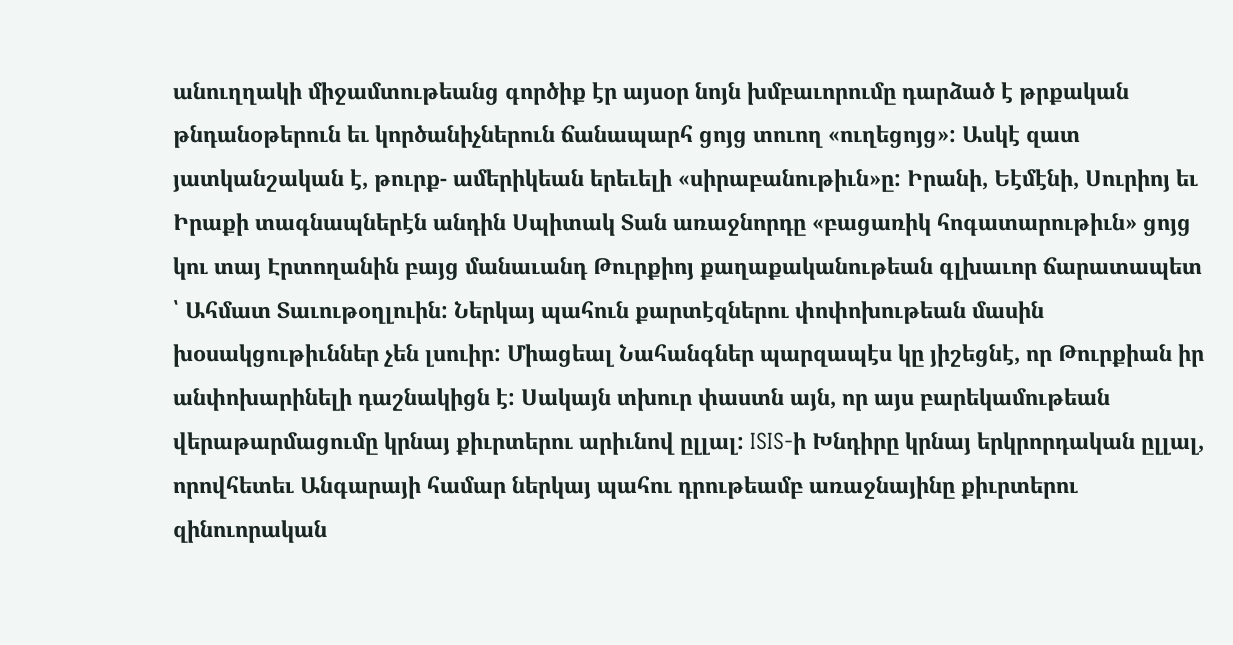անուղղակի միջամտութեանց գործիք էր այսօր նոյն խմբաւորումը դարձած է թրքական թնդանօթերուն եւ կործանիչներուն ճանապարհ ցոյց տուող «ուղեցոյց»: Ասկէ զատ յատկանշական է, թուրք- ամերիկեան երեւելի «սիրաբանութիւն»ը: Իրանի, Եէմէնի, Սուրիոյ եւ Իրաքի տագնապներէն անդին Սպիտակ Տան առաջնորդը «բացառիկ հոգատարութիւն» ցոյց կու տայ Էրտողանին բայց մանաւանդ Թուրքիոյ քաղաքականութեան գլխաւոր ճարատապետ ՝ Ահմատ Տաւութօղլուին: Ներկայ պահուն քարտէզներու փոփոխութեան մասին խօսակցութիւններ չեն լսուիր: Միացեալ Նահանգներ պարզապէս կը յիշեցնէ, որ Թուրքիան իր անփոխարինելի դաշնակիցն է: Սակայն տխուր փաստն այն, որ այս բարեկամութեան վերաթարմացումը կրնայ քիւրտերու արիւնով ըլլալ: ISIS-ի Խնդիրը կրնայ երկրորդական ըլլալ, որովհետեւ Անգարայի համար ներկայ պահու դրութեամբ առաջնայինը քիւրտերու զինուորական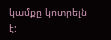կամքը կոտրելն է: